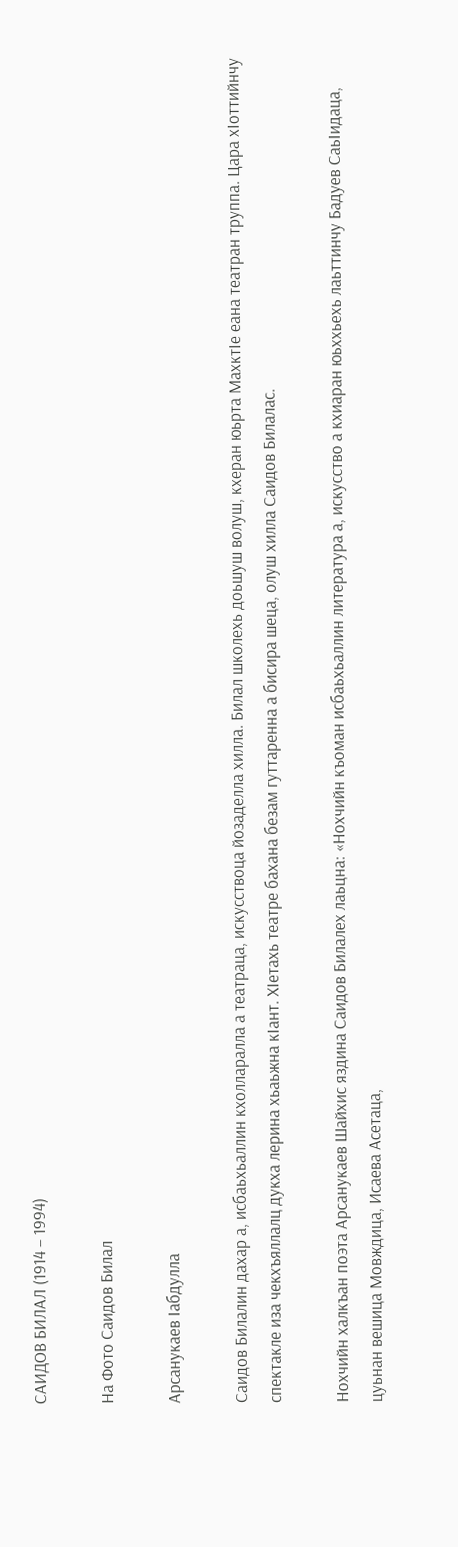САИДОВ БИЛАЛ (1914 – 1994)

На Фото Саидов Билал

Арсанукаев Iабдулла

Саидов Билалин дахар а, исбаьхьаллин кхолларалла а театраца, искусствоца йозаделла хилла. Билал школехь доьшуш волуш, кхеран юьрта МахктIе еана театран труппа. Цара хIоттийнчу спектакле иза чекхъяллалц дукха лерина хьаьжна кIант. ХIетахь театре бахана безам гуттаренна а бисира шеца, олуш хилла Саидов Билалас.

Нохчийн халкъан поэта Арсанукаев Шайхис яздина Саидов Билалех лаьцна: «Нохчийн къоман исбаьхьаллин литература а, искусство а кхиаран юьххьехь лаьттинчу Бадуев СаьIидаца, цуьнан вешица Мовждица, Исаева Асетаца,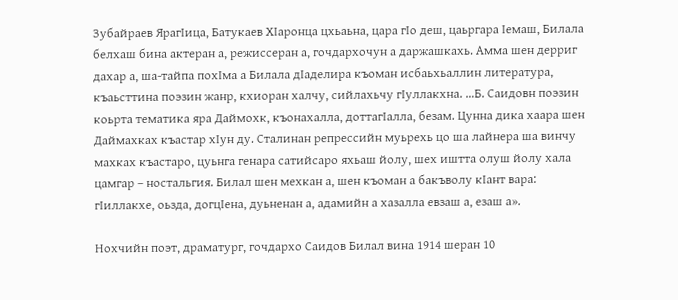Зубайраев ЯрагIица, Батукаев ХIаронца цхьаьна, цара гIо деш, цаьргара Iемаш, Билала белхаш бина актеран а, режиссеран а, гочдархочун а даржашкахь. Амма шен дерриг дахар а, ша-тайпа похIма а Билала дIаделира къоман исбаьхьаллин литература, къаьсттина поэзин жанр, кхиоран халчу, сийлахьчу гIуллакхна. …Б. Саидовн поэзин коьрта тематика яра Даймохк, къонахалла, доттагIалла, безам. Цунна дика хаара шен Даймахках къастар хIун ду. Сталинан репрессийн муьрехь цо ша лайнера ша винчу махках къастаро, цуьнга генара сатийсаро яхьаш йолу, шех иштта олуш йолу хала цамгар – ностальгия. Билал шен мехкан а, шен къоман а бакъволу кIант вара: гIиллакхе, оьзда, догцIена, дуьненан а, адамийн а хазалла евзаш а, езаш а».

Нохчийн поэт, драматург, гочдархо Саидов Билал вина 1914 шеран 10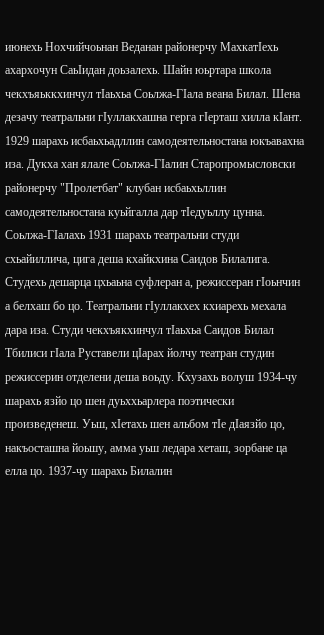июнехь Нохчийчоьнан Веданан районерчу МахкатIехь ахархочун СаьIидан доьзалехь. Шайн юьртара школа чекхъяьккхинчул тIаьхьа Соьлжа-ГIала веана Билал. Шена дезачу театральни гIуллакхашна герга гIерташ хилла кIант. 1929 шарахь исбаьхьадллин самодеятельностана юкъавахна иза. Дукха хан ялале Соьлжа-ГIалин Старопромысловски районерчу "Пролетбат" клубан исбаьхьллин самодеятельностана куьйгалла дар тIедуьллу цунна. Соьлжа-ГIалахь 1931 шарахь театральни студи схьайиллича, цига деша кхайкхина Саидов Билалига. Студехь дешарца цхьаьна суфлеран а, режиссеран гIоьнчин а белхаш бо цо. Театральни гIуллакхех кхиарехь мехала дара иза. Студи чекхъякхинчул тIаьхьа Саидов Билал Тбилиси гIала Руставели цIарах йолчу театран студин режиссерин отделени деша воьду. Кхузахь волуш 1934-чу шарахь язйо цо шен дуьххьарлера поэтически произведенеш. Уьш, хIетахь шен альбом тIе дIаязйо цо, накъосташна йоьшу, амма уьш ледара хеташ, зорбане ца елла цо. 1937-чу шарахь Билалин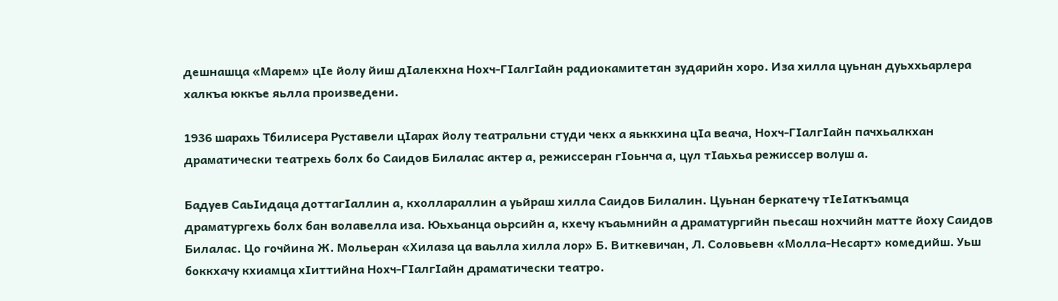дешнашца «Марем» цIе йолу йиш дIалекхна Нохч-ГIалгIайн радиокамитетан зударийн хоро. Иза хилла цуьнан дуьххьарлера халкъа юккъе яьлла произведени.

1936 шарахь Тбилисера Руставели цIарах йолу театральни студи чекх а яьккхина цIа веача, Нохч-ГIалгIайн пачхьалкхан драматически театрехь болх бо Саидов Билалас актер а, режиссеран гIоьнча а, цул тIаьхьа режиссер волуш а.

Бадуев СаьIидаца доттагIаллин а, кхоллараллин а уьйраш хилла Саидов Билалин. Цуьнан беркатечу тIеIаткъамца драматургехь болх бан волавелла иза. Юьхьанца оьрсийн а, кхечу къаьмнийн а драматургийн пьесаш нохчийн матте йоху Саидов Билалас. Цо гочйина Ж. Мольеран «Хилаза ца ваьлла хилла лор» Б. Виткевичан, Л. Соловьевн «Молла-Несарт» комедийш. Уьш боккхачу кхиамца хIиттийна Нохч-ГIалгIайн драматически театро.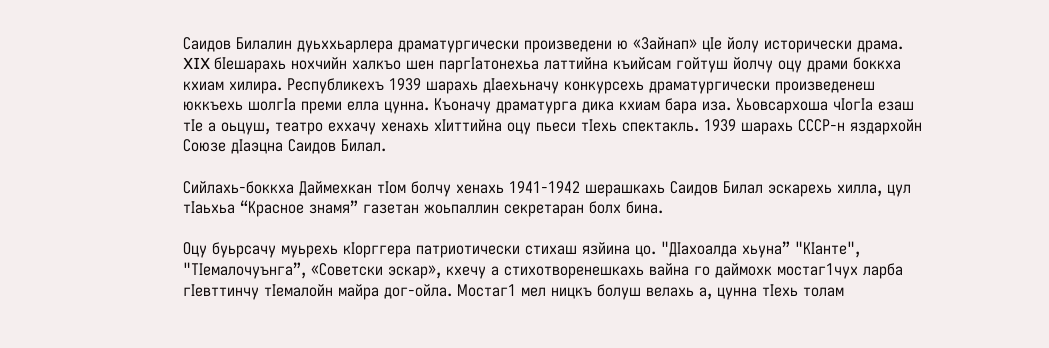Саидов Билалин дуьххьарлера драматургически произведени ю «Зайнап» цIе йолу исторически драма. XIX бIешарахь нохчийн халкъо шен паргIатонехьа латтийна къийсам гойтуш йолчу оцу драми боккха кхиам хилира. Республикехъ 1939 шарахь дIаехьначу конкурсехь драматургически произведенеш юккъехь шолгIа преми елла цунна. Къоначу драматурга дика кхиам бара иза. Хьовсархоша чIогIа езаш тIе а оьцуш, театро еххачу хенахь хIиттийна оцу пьеси тIехь спектакль. 1939 шарахь СССР-н яздархойн Союзе дIаэцна Саидов Билал.

Сийлахь-боккха Даймехкан тIом болчу хенахь 1941-1942 шерашкахь Саидов Билал эскарехь хилла, цул тIаьхьа “Красное знамя” газетан жоьпаллин секретаран болх бина.

Оцу буьрсачу муьрехь кIорггера патриотически стихаш язйина цо. "ДIахоалда хьуна” "КIанте", "ТIемалочуънга”, «Советски эскар», кхечу а стихотворенешкахь вайна го даймохк мостаг1чух ларба гIевттинчу тIемалойн майра дог-ойла. Мостаг1 мел ницкъ болуш велахь а, цунна тIехь толам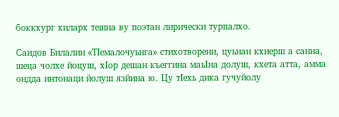боккхург хиларх тешна ву поэтан лирически турпалхо.

Саидов Билалин «ТIемалочуьнга» стихотворени, цуьнан кхиерш а санна, шеца чолхе йоцуш, хIор дешан къеггина маьIна долуш, кхета атта, амма ондда интонаци йолуш язйина ю. Цу тIехь дика гучуйолу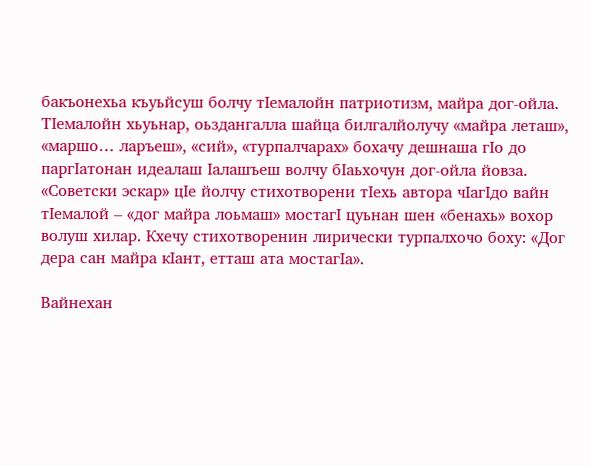бакъонехьа къуьйсуш болчу тIемалойн патриотизм, майра дог-ойла. ТIемалойн хьуьнар, оьздангалла шайца билгалйолучу «майра леташ», «маршо… ларъеш», «сий», «турпалчарах» бохачу дешнаша гIо до паргIатонан идеалаш Iалашъеш волчу бIаьхочун дог-ойла йовза. «Советски эскар» цIе йолчу стихотворени тIехь автора чIагIдо вайн тIемалой – «дог майра лоьмаш» мостагI цуьнан шен «бенахь» вохор волуш хилар. Кхечу стихотворенин лирически турпалхочо боху: «Дог дера сан майра кIант, етташ ата мостагIа».

Вайнехан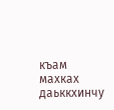къам махках даьккхинчу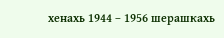хенахь 1944 – 1956 шерашкахь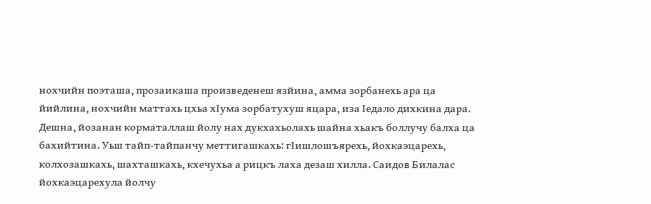нохчийн поэташа, прозаикаша произведенеш язйина, амма зорбанехь ара ца йийлина, нохчийн маттахь цхьа хIума зорбатухуш яцара, иза Iедало дихкина дара. Дешна, йозанан корматаллаш йолу нах дукхахьолахь шайна хьакъ боллучу балха ца бахийтина. Уьш тайп-тайпанчу меттигашкахь: гIишлошъярехь, йохкаэцарехь, колхозашкахь, шахташкахь, кхечухьа а рицкъ лаха дезаш хилла. Саидов Билалас йохкаэцарехула йолчу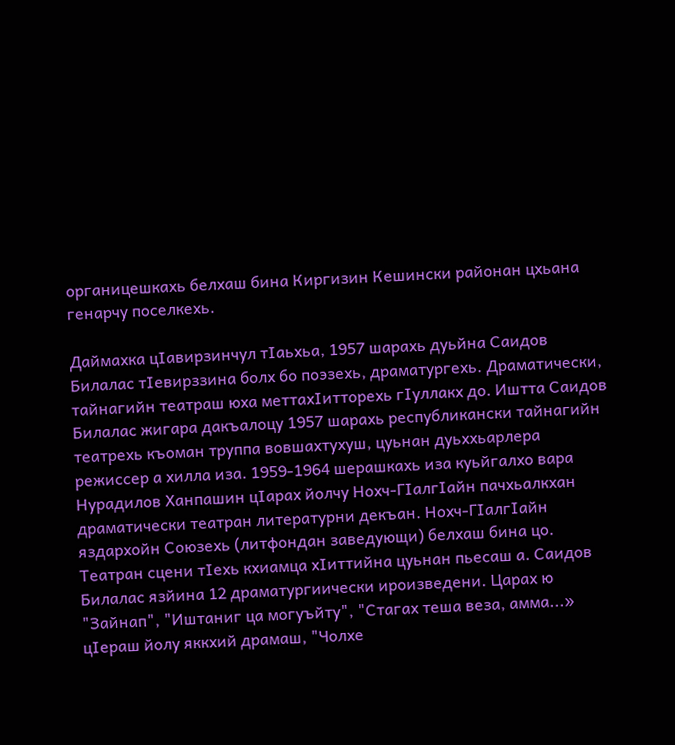органицешкахь белхаш бина Киргизин Кешински районан цхьана генарчу поселкехь.

Даймахка цIавирзинчул тIаьхьа, 1957 шарахь дуьйна Саидов Билалас тIевирззина болх бо поэзехь, драматургехь. Драматически, тайнагийн театраш юха меттахIитторехь гIуллакх до. Иштта Саидов Билалас жигара дакъалоцу 1957 шарахь республикански тайнагийн театрехь къоман труппа вовшахтухуш, цуьнан дуьххьарлера режиссер а хилла иза. 1959-1964 шерашкахь иза куьйгалхо вара Нурадилов Ханпашин цIарах йолчу Нохч-ГIалгIайн пачхьалкхан драматически театран литературни декъан. Нохч-ГIалгIайн яздархойн Союзехь (литфондан заведующи) белхаш бина цо. Театран сцени тIехь кхиамца хIиттийна цуьнан пьесаш а. Саидов Билалас язйина 12 драматургиически ироизведени. Царах ю "Зайнап", "Иштаниг ца могуъйту", "Стагах теша веза, амма...» цIераш йолу яккхий драмаш, "Чолхе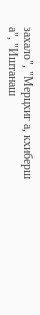захало", "Мерцхиг а, кхиберш а", "Иштанаш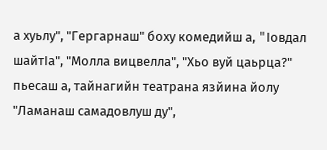а хуьлу", "Гергарнаш" боху комедийш а, "Iовдал шайтIа", "Молла вицвелла", "Хьо вуй цаьрца?" пьесаш а, тайнагийн театрана язйина йолу "Ламанаш самадовлуш ду",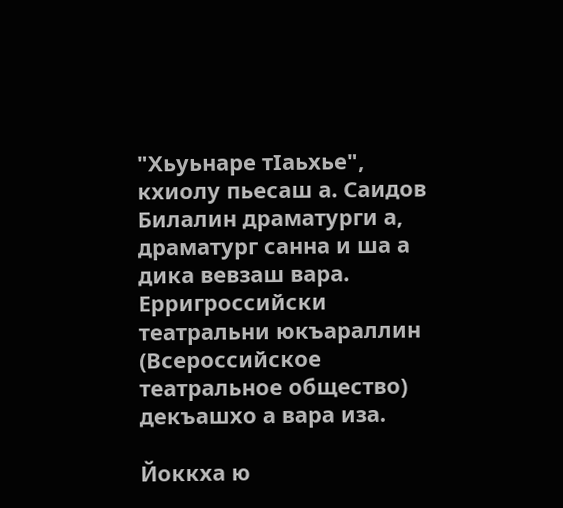"Хьуьнаре тIаьхье", кхиолу пьесаш а. Саидов Билалин драматурги а, драматург санна и ша а дика вевзаш вара. Ерригроссийски театральни юкъараллин (Всероссийское театральное общество) декъашхо а вара иза.

Йоккха ю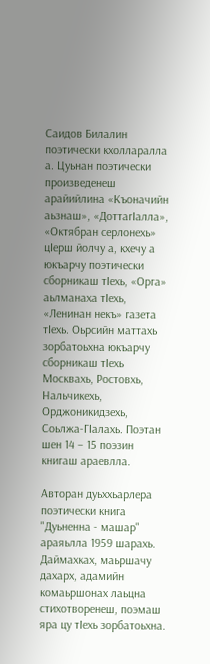Саидов Билалин поэтически кхолларалла а. Цуьнан поэтически произведенеш арайийлина «Къоначийн аьзнаш», «ДоттагIалла», «Октябран серлонехь» цIерш йолчу а, кхечу а юкъарчу поэтически сборникаш тIехь, «Орга» аьлманаха тIехь, «Ленинан некъ» газета тIехь. Оьрсийн маттахь зорбатоьхна юкъарчу сборникаш тIехь Москвахь, Ростовхь, Нальчикехь, Орджоникидзехь, Соьлжа-ГIалахь. Поэтан шен 14 – 15 поэзин книгаш араевлла.

Авторан дуьххьарлера поэтически книга "Дуьненна - машар" араяьлла 1959 шарахь. Даймахках, маьршачу дахарх, адамийн комаьршонах лаьцна стихотворенеш, поэмаш яра цу тIехь зорбатоьхна.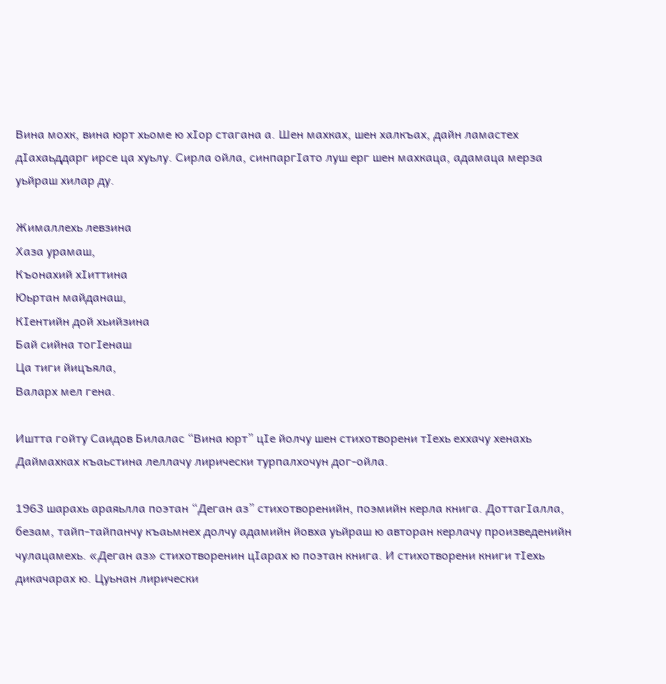Вина мохк, вина юрт хьоме ю хIор стагана а. Шен махках, шен халкъах, дайн ламастех дIахаьддарг ирсе ца хуьлу. Сирла ойла, синпаргIато луш ерг шен махкаца, адамаца мерза уьйраш хилар ду.

Жималлехь левзина
Хаза урамаш,
Къонахий хIиттина
Юьртан майданаш,
КIентийн дой хьийзина
Бай сийна тогIенаш
Ца тиги йицъяла,
Валарх мел гена.

Иштта гойту Саидов Билалас “Вина юрт” цIе йолчу шен стихотворени тIехь еххачу хенахь Даймахках къаьстина леллачу лирически турпалхочун дог-ойла.

1963 шарахь араяьлла поэтан “Деган аз” стихотворенийн, поэмийн керла книга. ДоттагIалла, безам, тайп-тайпанчу къаьмнех долчу адамийн йовха уьйраш ю авторан керлачу произведенийн чулацамехь. «Деган аз» стихотворенин цIарах ю поэтан книга. И стихотворени книги тIехь дикачарах ю. Цуьнан лирически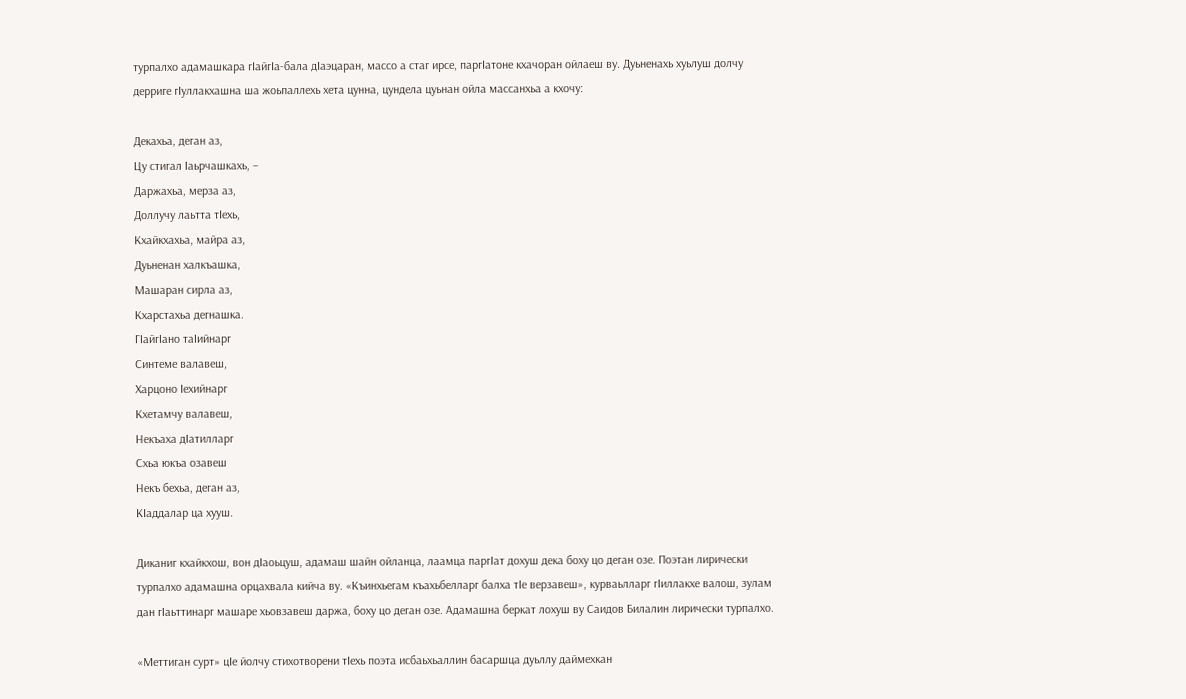турпалхо адамашкара гIайгIа-бала дIаэцаран, массо а стаг ирсе, паргIатоне кхачоран ойлаеш ву. Дуьненахь хуьлуш долчу дерриге гIуллакхашна ша жоьпаллехь хета цунна, цундела цуьнан ойла массанхьа а кхочу:

Декахьа, деган аз,
Цу стигал Iаьрчашкахь, –
Даржахьа, мерза аз,
Доллучу лаьтта тIехь,
Кхайкхахьа, майра аз,
Дуьненан халкъашка,
Машаран сирла аз,
Кхарстахьа дегнашка.
ГIайгIано таIийнарг
Синтеме валавеш,
Харцоно Iехийнарг
Кхетамчу валавеш,
Некъаха дIатилларг
Схьа юкъа озавеш
Некъ бехьа, деган аз,
КIаддалар ца хууш.

Диканиг кхайкхош, вон дIаоьцуш, адамаш шайн ойланца, лаамца паргIат дохуш дека боху цо деган озе. Поэтан лирически турпалхо адамашна орцахвала кийча ву. «Къинхьегам къахьбелларг балха тIе верзавеш», курваьлларг гIиллакхе валош, зулам дан гIаьттинарг машаре хьовзавеш даржа, боху цо деган озе. Адамашна беркат лохуш ву Саидов Билалин лирически турпалхо.

«Меттиган сурт» цIе йолчу стихотворени тIехь поэта исбаьхьаллин басаршца дуьллу даймехкан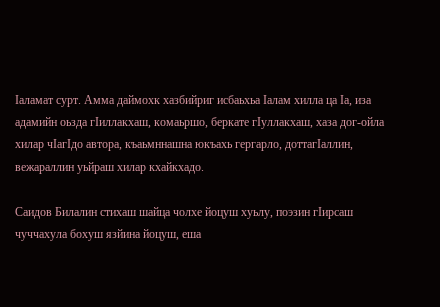Iаламат сурт. Амма даймохк хазбийриг исбаьхьа Iалам хилла ца Iа, иза адамийн оьзда гIиллакхаш, комаьршо, беркате гIуллакхаш, хаза дог-ойла хилар чIагIдо автора, къаьмннашна юкъахь гергарло, доттагIаллин, вежараллин уьйраш хилар кхайкхадо.

Саидов Билалин стихаш шайца чолхе йоцуш хуьлу, поэзин гIирсаш чуччахула бохуш язйина йоцуш, еша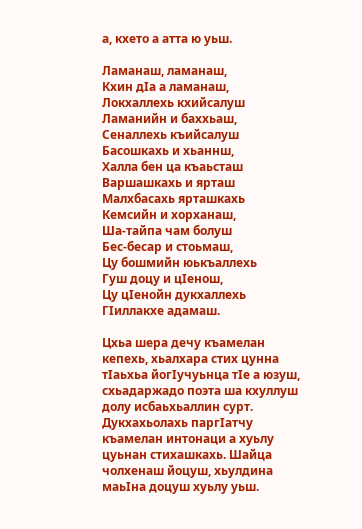а, кхето а атта ю уьш.

Ламанаш, ламанаш,
Кхин дIа а ламанаш,
Локхаллехь кхийсалуш
Ламанийн и баххьаш,
Сеналлехь къийсалуш
Басошкахь и хьаннш,
Халла бен ца къаьсташ
Варшашкахь и ярташ
Малхбасахь ярташкахь
Кемсийн и хорханаш,
Ша-тайпа чам болуш
Бес-бесар и стоьмаш,
Цу бошмийн юькъаллехь
Гуш доцу и цIенош,
Цу цIенойн дукхаллехь
ГIиллакхе адамаш.

Цхьа шера дечу къамелан кепехь, хьалхара стих цунна тIаьхьа йогIучуьнца тIе а юзуш, схьадаржадо поэта ша кхуллуш долу исбаьхьаллин сурт. Дукхахьолахь паргIатчу къамелан интонаци а хуьлу цуьнан стихашкахь. Шайца чолхенаш йоцуш, хьулдина маьIна доцуш хуьлу уьш.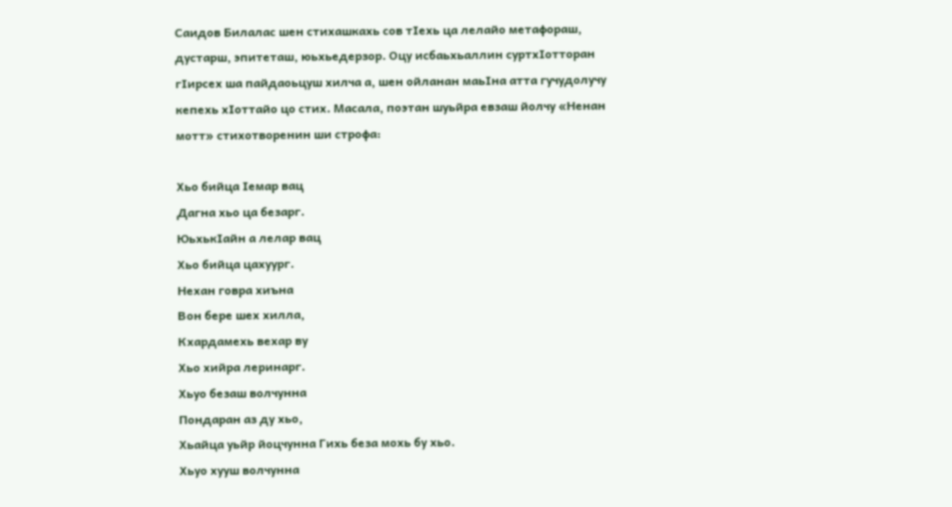Саидов Билалас шен стихашкахь сов тIехь ца лелайо метафораш, дустарш, эпитеташ, юьхьедерзор. Оцу исбаьхьаллин суртхIотторан гIирсех ша пайдаоьцуш хилча а, шен ойланан маьIна атта гучудолучу кепехь хIоттайо цо стих. Масала, поэтан шуьйра евзаш йолчу «Ненан мотт» стихотворенин ши строфа:

Хьо бийца Iемар вац
Дагна хьо ца безарг.
ЮьхькIайн а лелар вац
Хьо бийца цахуург.
Нехан говра хиъна
Вон бере шех хилла,
Кхардамехь вехар ву
Хьо хийра леринарг.
Хьуо безаш волчунна
Пондаран аз ду хьо,
Хьайца уьйр йоцчунна Гихь беза мохь бу хьо.
Хьуо хууш волчунна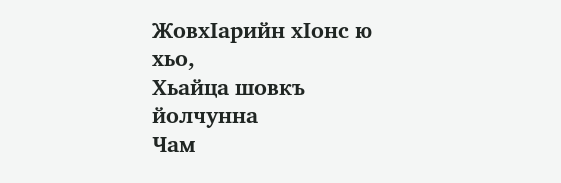ЖовхIарийн хIонс ю хьо,
Хьайца шовкъ йолчунна
Чам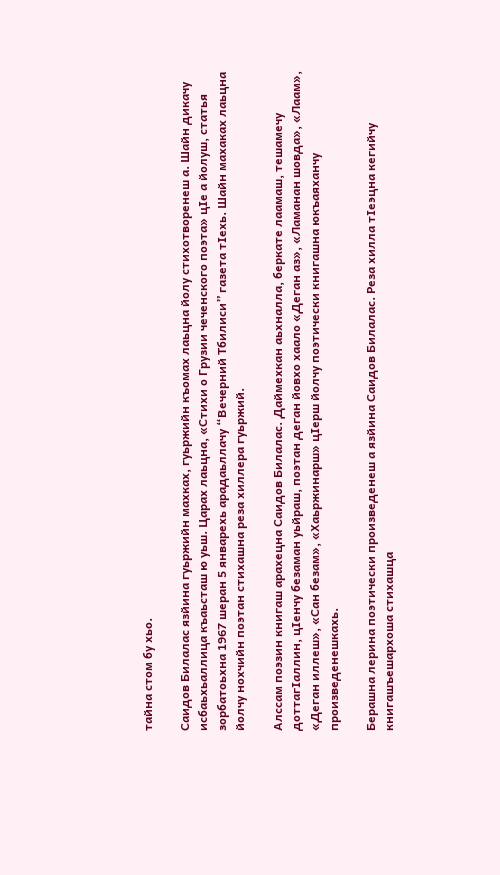тайна стом бу хьо.

Саидов Билалас язйина гуьржийн махках, гуьржийн къомах лаьцна йолу стихотворенеш а. Шайн дикачу исбаьхьаллица къаьсташ ю уьш. Царах лаьцна, «Стихи о Грузии чеченского поэта» цIе а йолуш, статья зорбатоьхна 1967 шеран 5 январехь арадаьллачу “Вечерний Тбилиси” газета тIехь. Шайн махаках лаьцна йолчу нохчийн поэтан стихашна реза хиллера гуьржий.

Алссам поэзин книгаш арахецна Саидов Билалас. Даймехкан аьхналла, беркате лаамаш, тешамечу доттагIаллин, цIенчу безаман уьйраш, поэтан деган йовхо хаало «Деган аз», «Ламанан шовда», «Лаам», «Деган иллеш», «Сан безам», «Хаьржинарш» цIерш йолчу поэтически книгашна юкъаяханчу произведенешкахь.

Берашна лерина поэтически произведенеш а язйина Саидов Билалас. Реза хилла тIеэцна кегийчу книгашъешархоша стихашца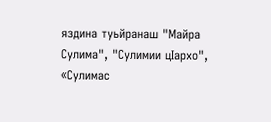яздина туьйранаш "Майра Сулима", "Сулимии цIархо", «Сулимас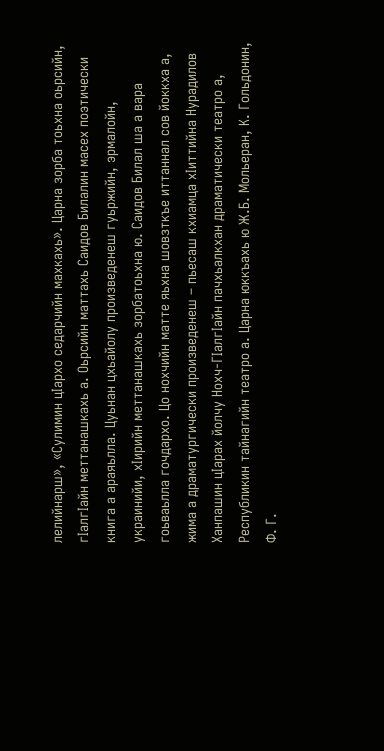лелийнарш», «Сулимин цIархо седарчийн махкахь». Царна зорба тоьхна оьрсийн, гIалгIайн меттанашкахь а. Оьрсийн маттахь Саидов Билалин масех поэтически книга а араяьлла. Цуьнан цхьайолу произведенеш гуьржийн, эрмалойн, украинийи, хIирийн меттанашкахь зорбатоьхна ю. Саидов Билал ша а вара гоьваьлла гочдархо. Цо нохчийн матте яьхна шовзткъе иттаннал сов йоккха а, жима а драматургически произведенеш – пьесаш кхиамца хIиттийна Нурадилов Ханпашин цIарах йолчу Нохч-ГIалгIайн пачхьалкхан драматически театро а, Республикин тайнагийн театро а. Царна юккъахь ю Ж.Б. Мольеран, К. Гольдонин, Ф. Г.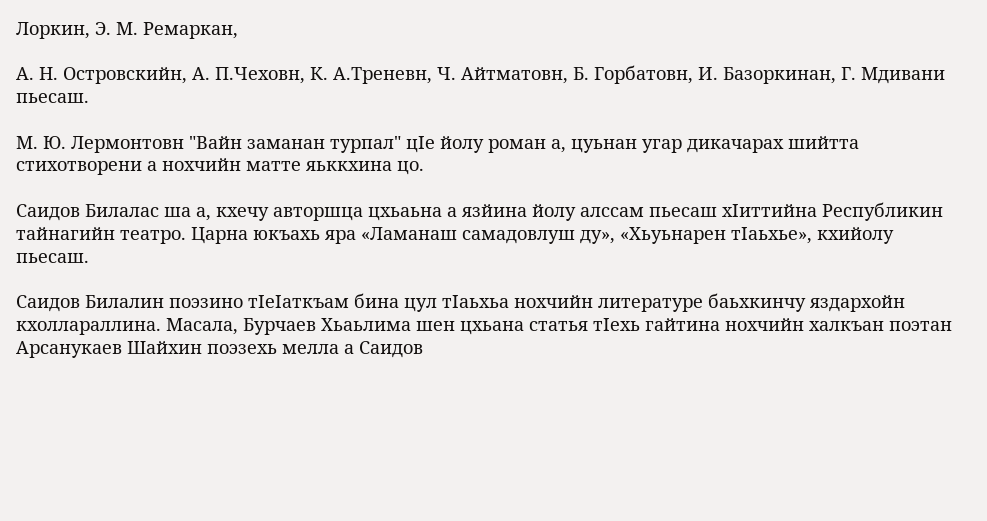Лоркин, Э. М. Ремаркан,

А. Н. Островскийн, А. П.Чеховн, К. А.Треневн, Ч. Айтматовн, Б. Горбатовн, И. Базоркинан, Г. Мдивани пьесаш.

М. Ю. Лермонтовн "Вайн заманан турпал" цIе йолу роман а, цуьнан угар дикачарах шийтта стихотворени а нохчийн матте яьккхина цо.

Саидов Билалас ша а, кхечу авторшца цхьаьна а язйина йолу алссам пьесаш хIиттийна Республикин тайнагийн театро. Царна юкъахь яра «Ламанаш самадовлуш ду», «Хьуьнарен тIаьхье», кхийолу пьесаш.

Саидов Билалин поэзино тIеIаткъам бина цул тIаьхьа нохчийн литературе баьхкинчу яздархойн кхоллараллина. Масала, Бурчаев Хьаьлима шен цхьана статья тIехь гайтина нохчийн халкъан поэтан Арсанукаев Шайхин поэзехь мелла а Саидов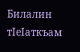Билалин тIеIаткъам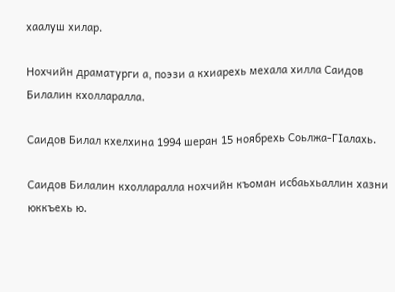хаалуш хилар.

Нохчийн драматурги а, поэзи а кхиарехь мехала хилла Саидов Билалин кхолларалла.

Саидов Билал кхелхина 1994 шеран 15 ноябрехь Соьлжа-ГIалахь.

Саидов Билалин кхолларалла нохчийн къоман исбаьхьаллин хазни юккъехь ю.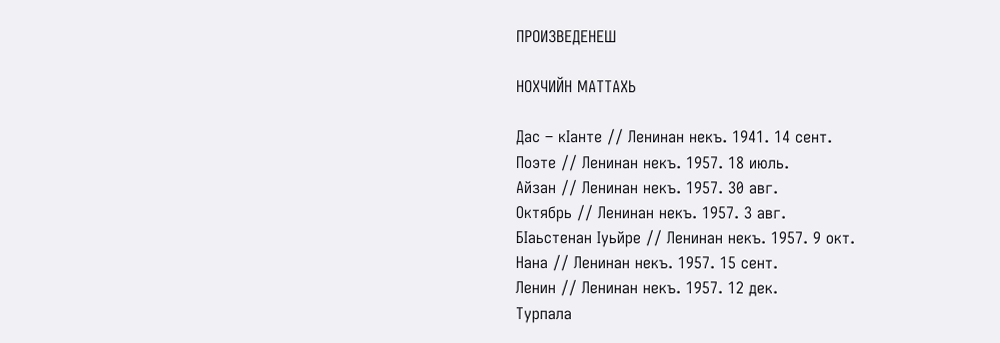ПРОИЗВЕДЕНЕШ

НОХЧИЙН МАТТАХЬ

Дас – кIанте // Ленинан некъ. 1941. 14 сент.
Поэте // Ленинан некъ. 1957. 18 июль.
Айзан // Ленинан некъ. 1957. 30 авг.
Октябрь // Ленинан некъ. 1957. 3 авг.
БIаьстенан Iуьйре // Ленинан некъ. 1957. 9 окт.
Нана // Ленинан некъ. 1957. 15 сент.
Ленин // Ленинан некъ. 1957. 12 дек.
Турпала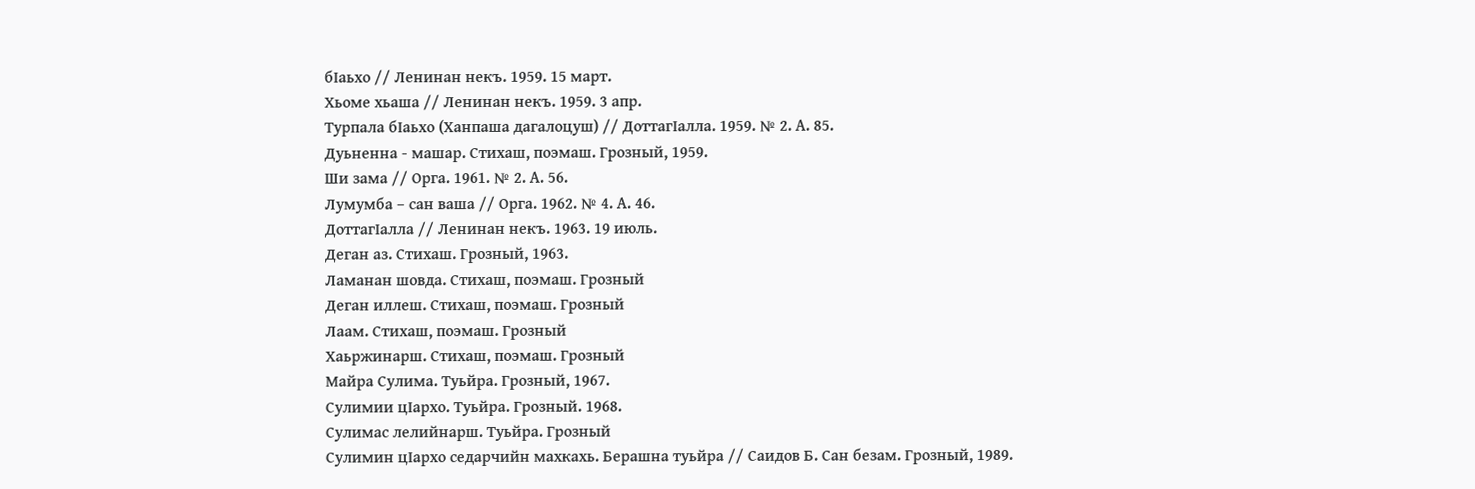бIаьхо // Ленинан некъ. 1959. 15 март.
Хьоме хьаша // Ленинан некъ. 1959. 3 апр.
Турпала бIаьхо (Ханпаша дагалоцуш) // ДоттагIалла. 1959. № 2. А. 85.
Дуьненна - машар. Стихаш, поэмаш. Грозный, 1959.
Ши зама // Орга. 1961. № 2. А. 56.
Лумумба – сан ваша // Орга. 1962. № 4. А. 46.
ДоттагIалла // Ленинан некъ. 1963. 19 июль.
Деган аз. Стихаш. Грозный, 1963.
Ламанан шовда. Стихаш, поэмаш. Грозный
Деган иллеш. Стихаш, поэмаш. Грозный
Лаам. Стихаш, поэмаш. Грозный
Хаьржинарш. Стихаш, поэмаш. Грозный
Майра Сулима. Туьйра. Грозный, 1967.
Сулимии цIархо. Туьйра. Грозный. 1968.
Сулимас лелийнарш. Туьйра. Грозный
Сулимин цIархо седарчийн махкахь. Берашна туьйра // Саидов Б. Сан безам. Грозный, 1989.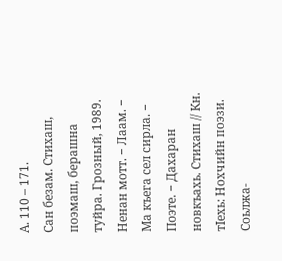А. 110 – 171.
Сан безам. Стихаш, поэмаш, берашна туйра. Грозный, 1989.
Ненан мотт. − Лаам. − Ма къега сел сирла. − Поэте. − Дахаран новкъахь. Стихаш // Кн. тIехь: Нохчийн поэзи. Соьлжа-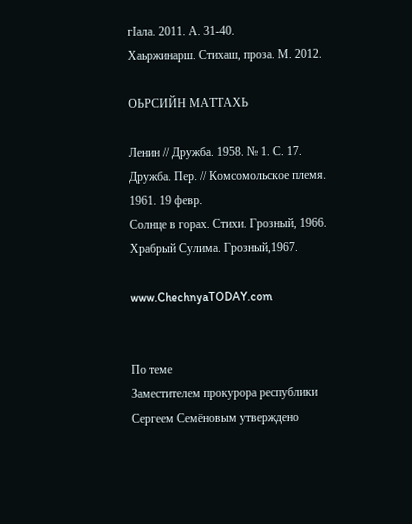гIала. 2011. А. 31-40.
Хаьржинарш. Стихаш, проза. М. 2012.

ОЬРСИЙН МАТТАХЬ

Ленин // Дружба. 1958. № 1. С. 17.
Дружба. Пер. // Комсомольское племя. 1961. 19 февр.
Солнце в горах. Стихи. Грозный, 1966.
Храбрый Сулима. Грозный,1967.

www.ChechnyaTODAY.com


По теме
Заместителем прокурора республики Сергеем Семёновым утверждено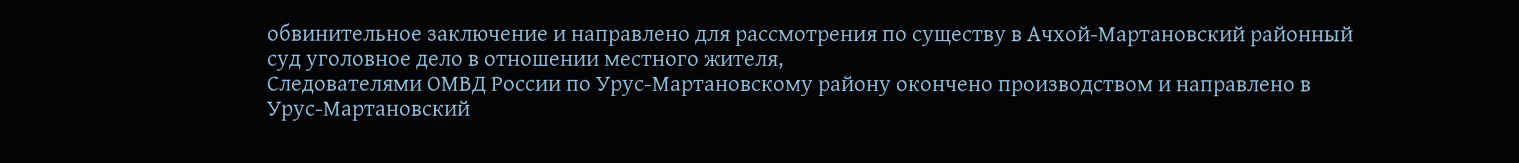обвинительное заключение и направлено для рассмотрения по существу в Ачхой-Мартановский районный суд уголовное дело в отношении местного жителя,
Следователями ОМВД России по Урус-Мартановскому району окончено производством и направлено в Урус-Мартановский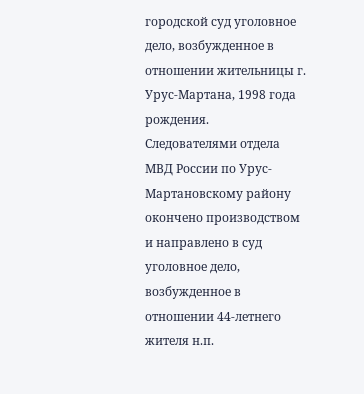городской суд уголовное дело, возбужденное в отношении жительницы г. Урус-Мартана, 1998 года рождения.
Следователями отдела МВД России по Урус-Мартановскому району окончено производством и направлено в суд уголовное дело, возбужденное в отношении 44-летнего жителя н.п.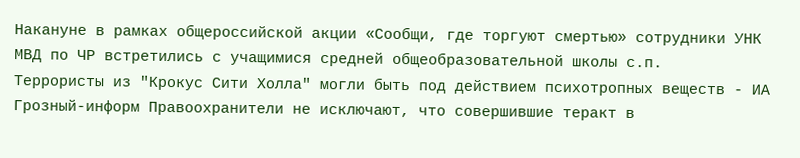Накануне в рамках общероссийской акции «Сообщи, где торгуют смертью» сотрудники УНК МВД по ЧР встретились с учащимися средней общеобразовательной школы с.п.
Террористы из "Крокус Сити Холла" могли быть под действием психотропных веществ - ИА Грозный-информ Правоохранители не исключают, что совершившие теракт в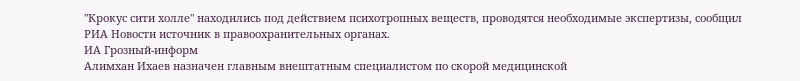"Крокус сити холле" находились под действием психотропных веществ, проводятся необходимые экспертизы, сообщил РИА Новости источник в правоохранительных органах.
ИА Грозный-информ
Алимхан Ихаев назначен главным внештатным специалистом по скорой медицинской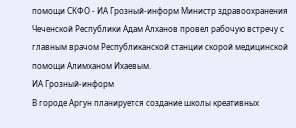помощи СКФО - ИА Грозный-информ Министр здравоохранения Чеченской Республики Адам Алханов провел рабочую встречу с главным врачом Республиканской станции скорой медицинской помощи Алимханом Ихаевым.
ИА Грозный-информ
В городе Аргун планируется создание школы креативных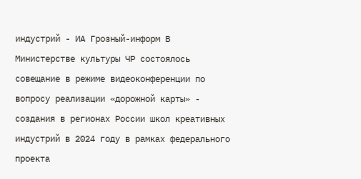индустрий - ИА Грозный-информ В Министерстве культуры ЧР состоялось совещание в режиме видеоконференции по вопросу реализации «дорожной карты» - создания в регионах России школ креативных индустрий в 2024 году в рамках федерального проекта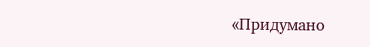«Придумано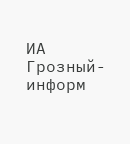ИА Грозный-информ